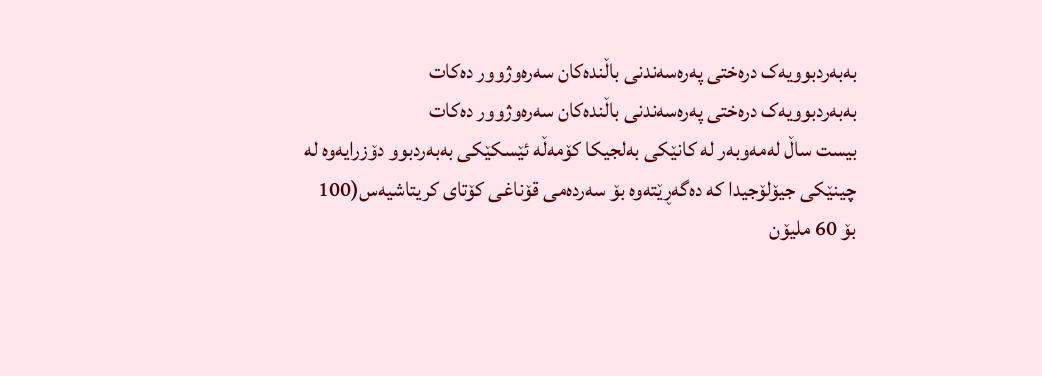بەبەردبوویەک درەختی پەرەسەندنی باڵندەکان سەرەوژوور دەکات
بەبەردبوویەک درەختی پەرەسەندنی باڵندەکان سەرەوژوور دەکات
بیست ساڵ لەمەوبەر لە کانێکی بەلجیکا کۆمەڵە ئێسکێکی بەبەردبوو دۆزرایەوە لە چینێکی جیۆلۆجیدا کە دەگەڕێتەوە بۆ سەردەمی قۆناغی کۆتای کریتاشیەس(100 بۆ 60 ملیۆن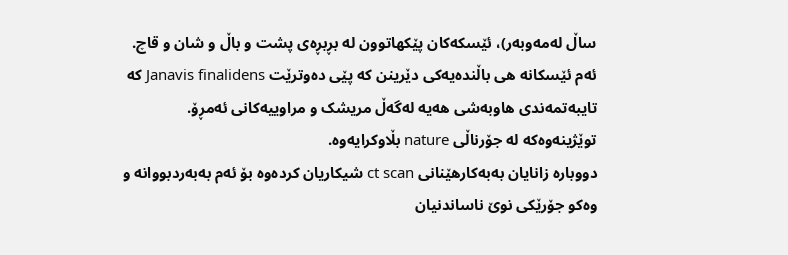ساڵ لەمەوبەر)، ئێسکەکان پێکهاتوون لە بڕبڕەی پشت و باڵ و شان و قاچ.
ئەم ئێسکانە هی باڵندەیەکی دێرینن کە پێی دەوترێت Janavis finalidens کە تایبەتمەندی هاوبەشی هەیە لەگەڵ مریشک و مراوییەکانی ئەمڕۆ. توێژینەوەکە لە جۆرناڵی nature بڵاوکرایەوە.
دووبارە زانایان بەبەکارهێنانی ct scan شیکاریان کردەوە بۆ ئەم بەبەردبووانە و وەکو جۆرێکی نوێ ناساندنیان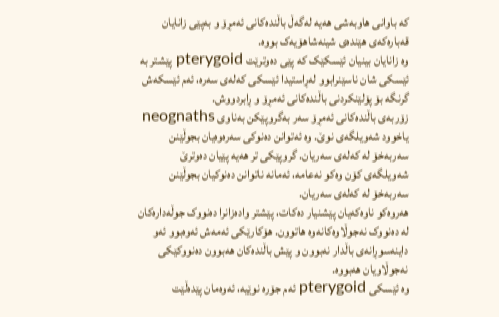کە باوانی هاوبەشی هەیە لەگەڵ باڵندەکانی ئەمڕۆ و بەپێی زانایان قەبارەکەی هێندەی شینەشاهۆیەک بووە.
وە زانایان بینیان ئێسکێک کە پێی دەوترێت pterygoid پێشتر بە ئێسکی شان ناسێنرابوو لەڕاستیدا ئێسکی کەلەی سەرە، ئەم ئێسکەش گرنگە بۆ پۆلێنکردنی باڵندەکانی ئەمڕۆ و ڕابردووش.
زۆربەی باڵندەکانی ئەمڕۆ سەر بەگروپێکن بەناوی neognaths یاخوود شەویلگەی نوێ. وە ئەتوانن دەنوکی سەرەوەیان بجوڵێنن سەربەخۆ لە کەلەی سەریان. گروپێکی تر هەیە پێیان دەوترێ شەویلگەی کۆن وەکو نەعامە، ئەمانە ناتوانن دەنوکیان بجوڵێنن سەربەخۆ لە کەلەی سەریان.
هەروەکو ناوەکەیان پێشنیار دەکات، پێشتر وادەزانرا دەنووک جوڵەدارەکان لە دەنووک نەجوڵاوەکانەوە هاتوون. هۆکارێکی ئەمەش ئەوەبوو ئەو داینەسوڕانەی باڵدار نەبوون و پێش باڵندەکان هەبوون دەنووکێکی نەجوڵاویان هەبووە.
وە ئێسکی pterygoid ئەم جۆرە نوێیە، ئەوەمان پێدەڵێت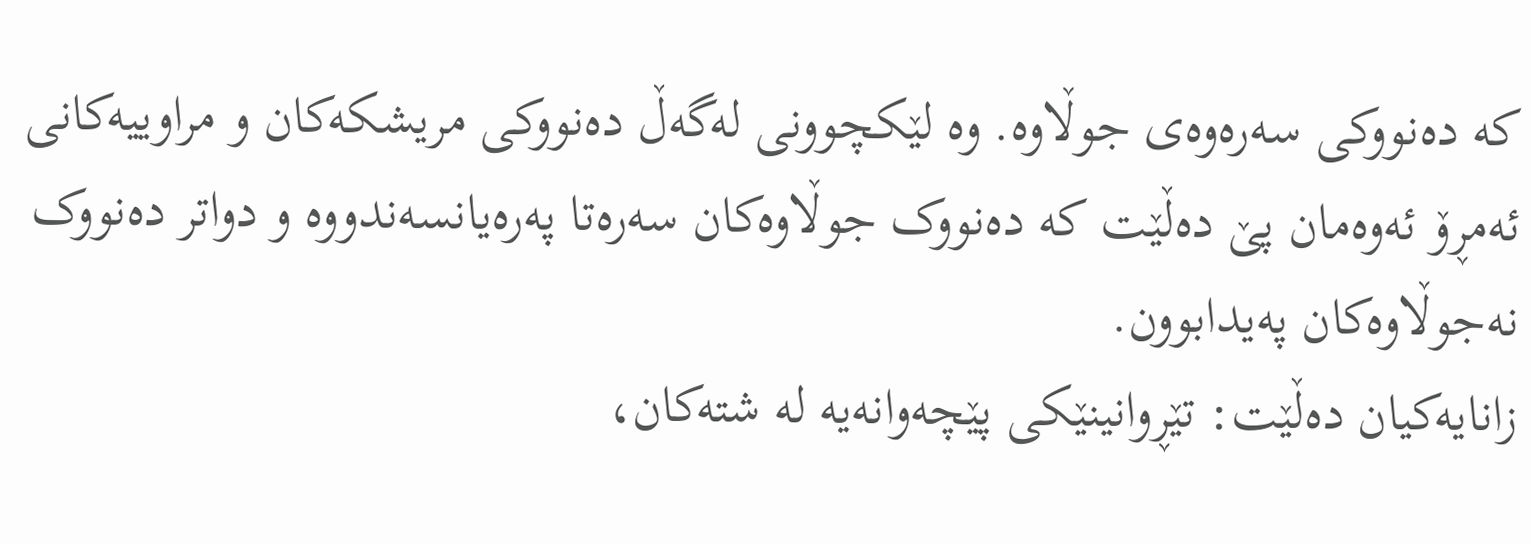کە دەنووکی سەرەوەی جوڵاوە. وە لێکچوونی لەگەڵ دەنووکی مریشکەکان و مراوییەکانی ئەمڕۆ ئەوەمان پێ دەڵێت کە دەنووک جوڵاوەکان سەرەتا پەرەیانسەندووە و دواتر دەنووک نەجوڵاوەکان پەیدابوون.
زانایەکیان دەڵێت: تێڕوانینێکی پێچەوانەیە لە شتەکان،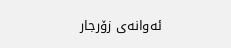ئەوانەی زۆرجار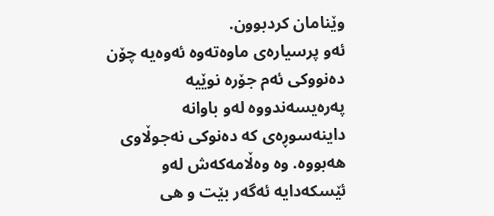وێنامان کردبوون.
ئەو پرسیارەی ماوەتەوە ئەوەیە چۆن دەنووکی ئەم جۆرە نوێیە پەرەیسەندووە لەو باوانە داینەسوڕەی کە دەنوکی نەجوڵاوی هەبووە. وە وەڵامەکەش لەو ئێسکەدایە ئەگەر بێت و هی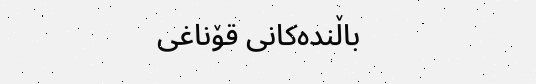باڵندەکانی قۆناغی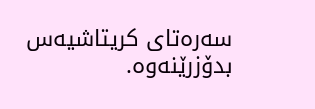سەرەتای کریتاشیەس بدۆزرێنەوە.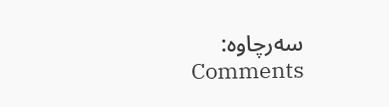سەرچاوە:
Comments